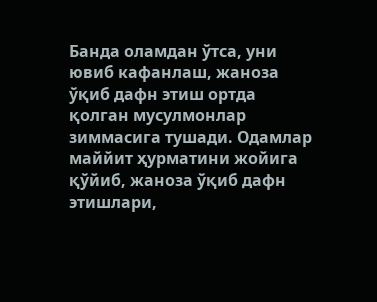Банда оламдан ўтса, уни ювиб кафанлаш, жаноза ўқиб дафн этиш ортда қолган мусулмонлар зиммасига тушади. Одамлар маййит ҳурматини жойига қўйиб, жаноза ўқиб дафн этишлари,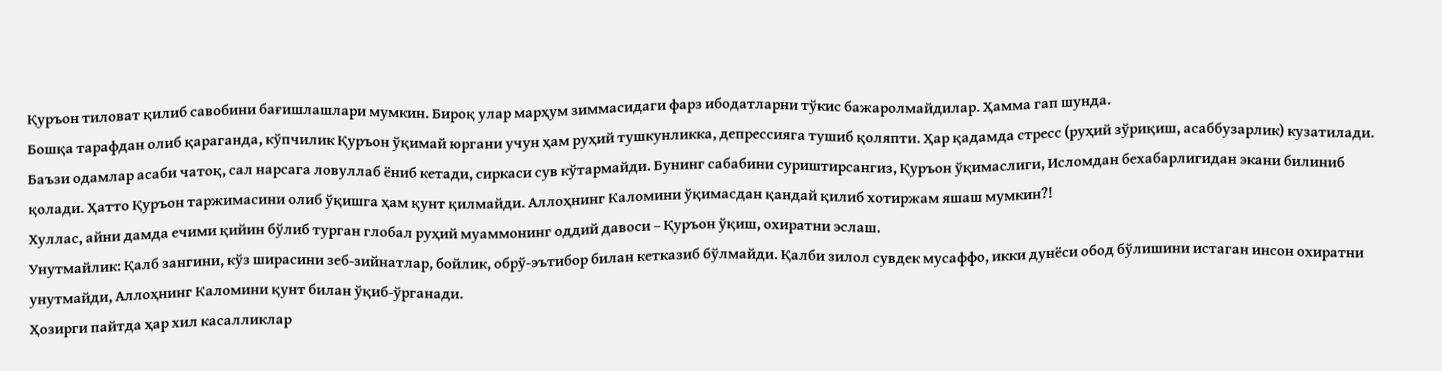Қуръон тиловат қилиб савобини бағишлашлари мумкин. Бироқ улар марҳум зиммасидаги фарз ибодатларни тўкис бажаролмайдилар. Ҳамма гап шунда.
Бошқа тарафдан олиб қараганда, кўпчилик Қуръон ўқимай юргани учун ҳам руҳий тушкунликка, депрессияга тушиб қоляпти. Ҳар қадамда стресс (руҳий зўриқиш, асаббузарлик) кузатилади. Баъзи одамлар асаби чатоқ, сал нарсага ловуллаб ёниб кетади, сиркаси сув кўтармайди. Бунинг сабабини суриштирсангиз, Қуръон ўқимаслиги, Исломдан бехабарлигидан экани билиниб қолади. Ҳатто Қуръон таржимасини олиб ўқишга ҳам қунт қилмайди. Аллоҳнинг Каломини ўқимасдан қандай қилиб хотиржам яшаш мумкин?!
Хуллас, айни дамда ечими қийин бўлиб турган глобал руҳий муаммонинг оддий давоси – Қуръон ўқиш, охиратни эслаш.
Унутмайлик: Қалб зангини, кўз ширасини зеб-зийнатлар, бойлик, обрў-эътибор билан кетказиб бўлмайди. Қалби зилол сувдек мусаффо, икки дунёси обод бўлишини истаган инсон охиратни унутмайди, Аллоҳнинг Каломини қунт билан ўқиб-ўрганади.
Ҳозирги пайтда ҳар хил касалликлар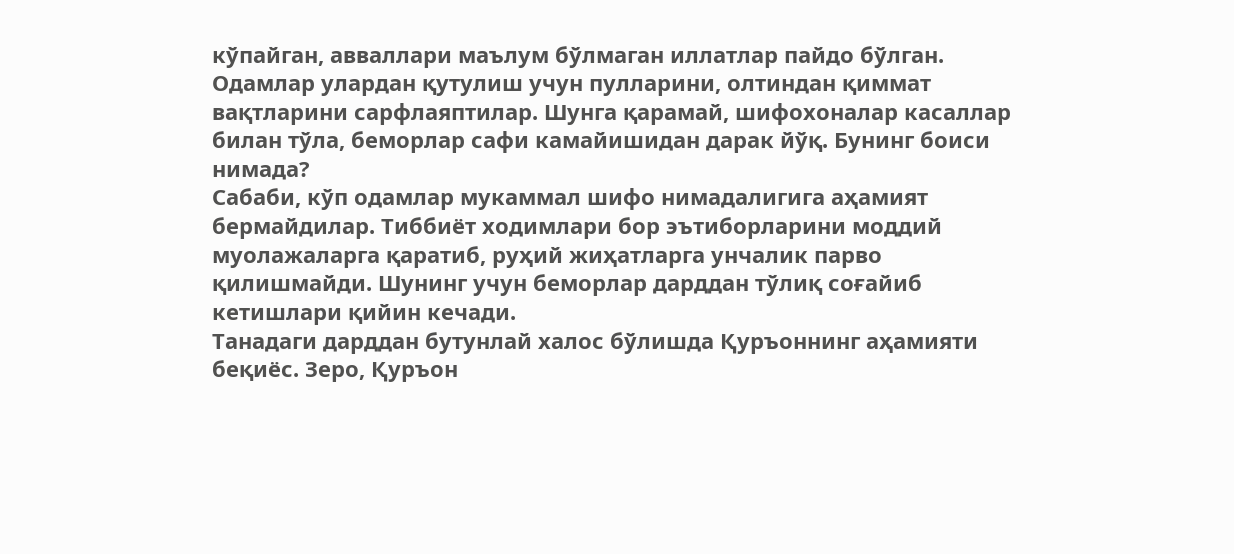кўпайган, авваллари маълум бўлмаган иллатлар пайдо бўлган. Одамлар улардан қутулиш учун пулларини, олтиндан қиммат вақтларини сарфлаяптилар. Шунга қарамай, шифохоналар касаллар билан тўла, беморлар сафи камайишидан дарак йўқ. Бунинг боиси нимада?
Сабаби, кўп одамлар мукаммал шифо нимадалигига аҳамият бермайдилар. Тиббиёт ходимлари бор эътиборларини моддий муолажаларга қаратиб, руҳий жиҳатларга унчалик парво қилишмайди. Шунинг учун беморлар дарддан тўлиқ соғайиб кетишлари қийин кечади.
Танадаги дарддан бутунлай халос бўлишда Қуръоннинг аҳамияти беқиёс. Зеро, Қуръон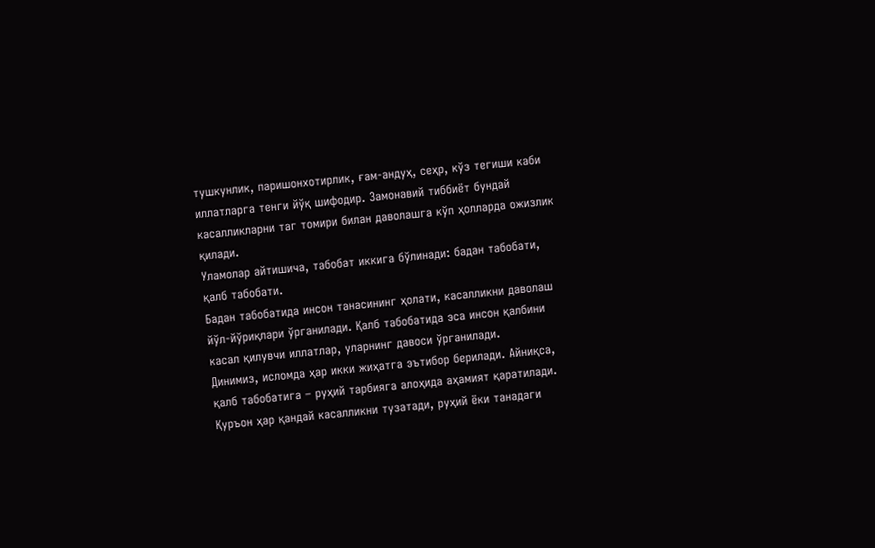тушкунлик, паришонхотирлик, ғам-андуҳ, сеҳр, кўз тегиши каби иллатларга тенги йўқ шифодир. Замонавий тиббиёт бундай касалликларни таг томири билан даволашга кўп ҳолларда ожизлик қилади.
Уламолар айтишича, табобат иккига бўлинади: бадан табобати, қалб табобати.
Бадан табобатида инсон танасининг ҳолати, касалликни даволаш йўл-йўриқлари ўрганилади. Қалб табобатида эса инсон қалбини касал қилувчи иллатлар, уларнинг давоси ўрганилади.
Динимиз, исломда ҳар икки жиҳатга эътибор берилади. Айниқса, қалб табобатига – руҳий тарбияга алоҳида аҳамият қаратилади.
Қуръон ҳар қандай касалликни тузатади, руҳий ёки танадаги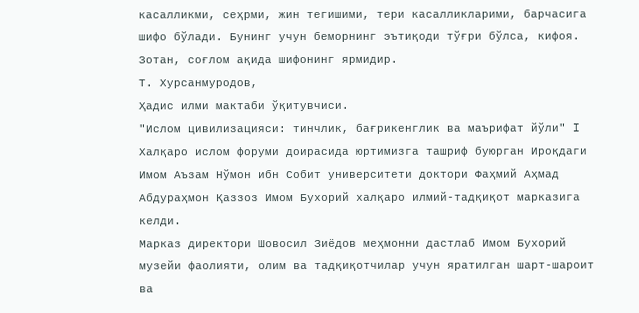касалликми, сеҳрми, жин тегишими, тери касалликларими, барчасига шифо бўлади. Бунинг учун беморнинг эътиқоди тўғри бўлса, кифоя. Зотан, соғлом ақида шифонинг ярмидир.
Т. Хурсанмуродов,
Ҳадис илми мактаби ўқитувчиси.
"Ислом цивилизацияси: тинчлик, бағрикенглик ва маърифат йўли" I Халқаро ислом форуми доирасида юртимизга ташриф буюрган Ироқдаги Имом Аъзам Нўмон ибн Собит университети доктори Фаҳмий Аҳмад Абдураҳмон Қаззоз Имом Бухорий халқаро илмий-тадқиқот марказига келди.
Марказ директори Шовосил Зиёдов меҳмонни дастлаб Имом Бухорий музейи фаолияти, олим ва тадқиқотчилар учун яратилган шарт-шароит ва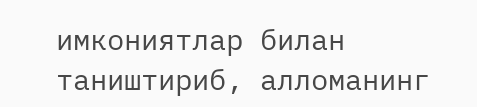имкониятлар билан таништириб, алломанинг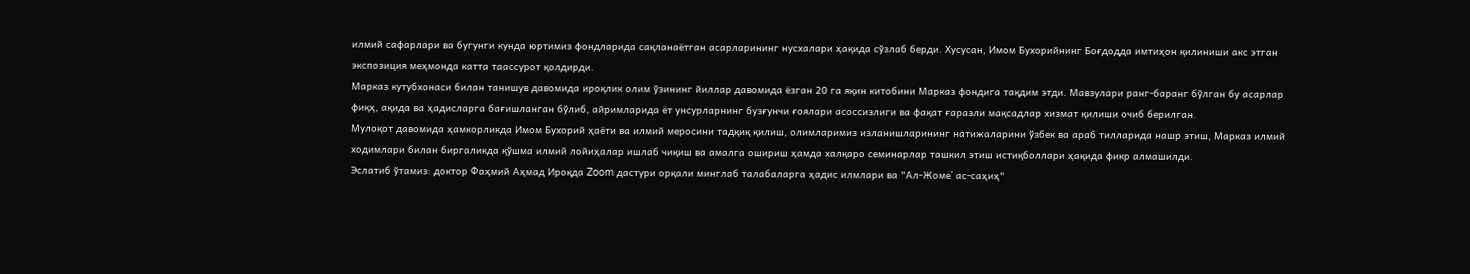илмий сафарлари ва бугунги кунда юртимиз фондларида сақланаётган асарларининг нусхалари ҳақида сўзлаб берди. Хусусан, Имом Бухорийнинг Боғдодда имтиҳон қилиниши акс этган экспозиция меҳмонда катта таассурот қолдирди.
Марказ кутубхонаси билан танишув давомида ироқлик олим ўзининг йиллар давомида ёзган 20 га яқин китобини Марказ фондига тақдим этди. Мавзулари ранг-баранг бўлган бу асарлар фиқҳ, ақида ва ҳадисларга бағишланган бўлиб, айримларида ёт унсурларнинг бузғунчи ғоялари асоссизлиги ва фақат ғаразли мақсадлар хизмат қилиши очиб берилган.
Мулоқот давомида ҳамкорликда Имом Бухорий ҳаёти ва илмий меросини тадқиқ қилиш, олимларимиз изланишларининг натижаларини ўзбек ва араб тилларида нашр этиш, Марказ илмий ходимлари билан биргаликда қўшма илмий лойиҳалар ишлаб чиқиш ва амалга ошириш ҳамда халқаро семинарлар ташкил этиш истиқболлари ҳақида фикр алмашилди.
Эслатиб ўтамиз: доктор Фаҳмий Аҳмад Ироқда Zoom дастури орқали минглаб талабаларга ҳадис илмлари ва "Ал-Жомеʼ ас-саҳиҳ"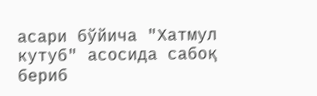асари бўйича "Хатмул кутуб" асосида сабоқ бериб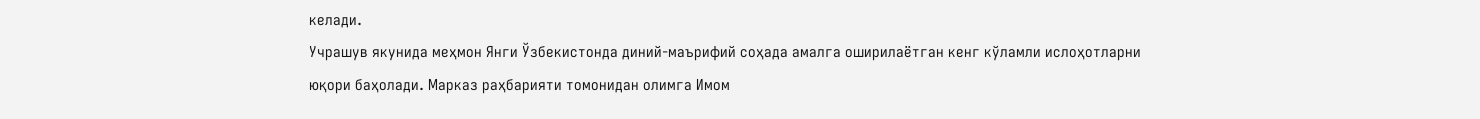келади.
Учрашув якунида меҳмон Янги Ўзбекистонда диний-маърифий соҳада амалга оширилаётган кенг кўламли ислоҳотларни юқори баҳолади. Марказ раҳбарияти томонидан олимга Имом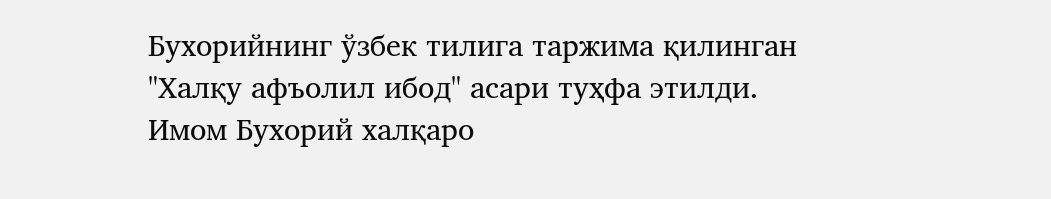Бухорийнинг ўзбек тилига таржима қилинган "Халқу афъолил ибод" асари туҳфа этилди.
Имом Бухорий халқаро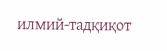илмий-тадқиқот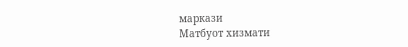маркази
Матбуот хизмати